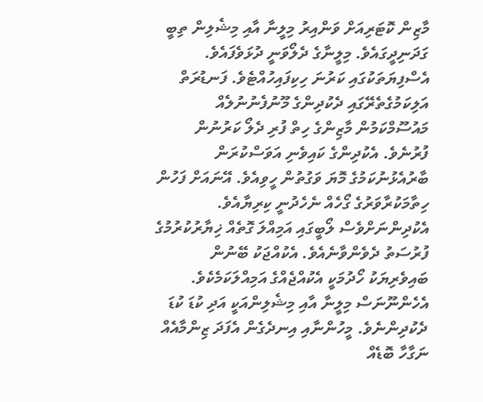މާޒިން ކޮޓަރިއަށް ވަންއިރު މިލީނާ އާއި މިޝެލިން ތިބީ ގަދަނިދީގައެވެ. މިލީނާގެ ދެލޯވަނީ ދުޅަވެފައެވެ. އެސްފިޔަތަކުގައި ކަރުނަ ހިކިފައިހުއްޓެވެ. ފަނޑުރަތް އަލިކަމުގެތެރޭގައި ދެކުދިންގެ މޫނުފެނުނުލެއް މައުސޫމްކަމުން މާޒިންގެ ހިތް ފުރި ދެލޯ ކަރުނުން ފުރުނެވެ. އެކުދިންގެ ކައިވެނި އަވަސްކުރަން ބާރުއެޅުނުކަމުގެ މޮޔަ ވަގުތުން ހީވިއެވެ. އޭނައަށް ފަހުން ހިތާމަކުރާވަރުގެ ގޯހެއް ނެހެދުނީ ކިރިޔާއެވެ. އެކުދިންނަށްވެސް ލޯބީގައި އަމިއްލަ ގޮތެއް ޚިޔާރުކުރުމުގެ ފުރުސަތު ދެވެންވާނެއެވެ. އެކުއްޖަކު ބޭނުން ބައިވެރިޔަކު ހޯދުމަކީ އެކުއްޖެއްގެ އަމިއްލަކަމެކެވެ. އެހެންނޫނަސް މިލީނާ އާއި މިޝެލިންއަކީ އަދި ކުޑަ ކުޑަ ދެކުދިންނެވެ. މީހުންނާއި އިނދެގެން އެފަދަ ޒިންމާއެއް ނަގާހާ ބޮޑެއް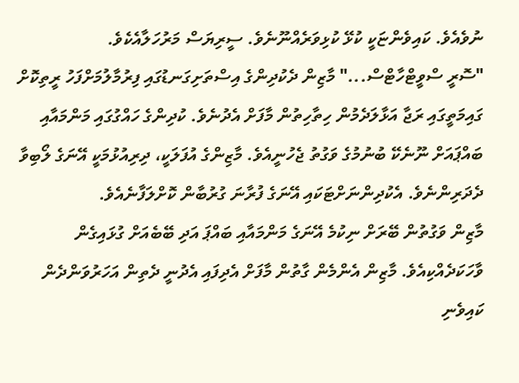ނުވެއެވެ. ކައިވެންޏަކީ ކުޅޭ ކުޅިވަރެއްނޫނެވެ. ސީރިޔަސް މަރުހަލާއެކެވެ.
"ސޮރީ ސްވީޓްހާޓްސް..." މާޒިން ދެކުދިންގެ އިސްތަށިގަނޑުގައި ފިރުމާލުމަށްފަހު ރީތިކޮށް ގައިމަތީގައި ރަޖާ އަޅާލަދެމުން ހިތާހިތުން މާފަށް އެދުނެވެ. ކުދިންގެ ހައްގުގައި މަންމައާއި ބައްޕައަށް ނޫނެކޭ ބުނުމުގެ ވަގުތު ޖެހުނީއެވެ. މާޒިންގެ އުފަލަކީ، ދިރިއުޅުމަކީ އޭނަގެ ލޯބިވާ ދެދަރިންނެވެ. އެކުދިންނަށްޓަކައި އޭނަގެ ފުރާނަ ގުރުބާން ކޮށްލަފާނެއެވެ.
މާޒިން ވަގުތުން ބޭރަށް ނިކުމެ އޭނަގެ މަންމައާއި ބައްޕަ އަދި ބޭބެއަށް ގުޅައިގެން ވާހަކަދެއްކިއެވެ. މާޒިން އެންމެން ގާތުން މާފަށް އެދިފައި އެދުނީ ދެތިން އަހަރުވަންދެން ކައިވެނި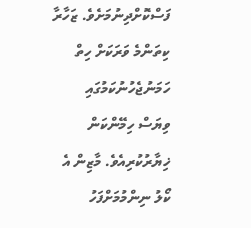ފަސްކޮށްދިނުމަށެވެ. ޒަހާރާ ކިތަންމެ ވަރަކަށް ހިތް ހަމަނުޖެހުނުކަމުގައި ވިޔަސް ހިމޭންކަން ޚިޔާރުކުރިއެވެ. މާޒިން އެ ކޯލު ނިންމުމަށްފަހު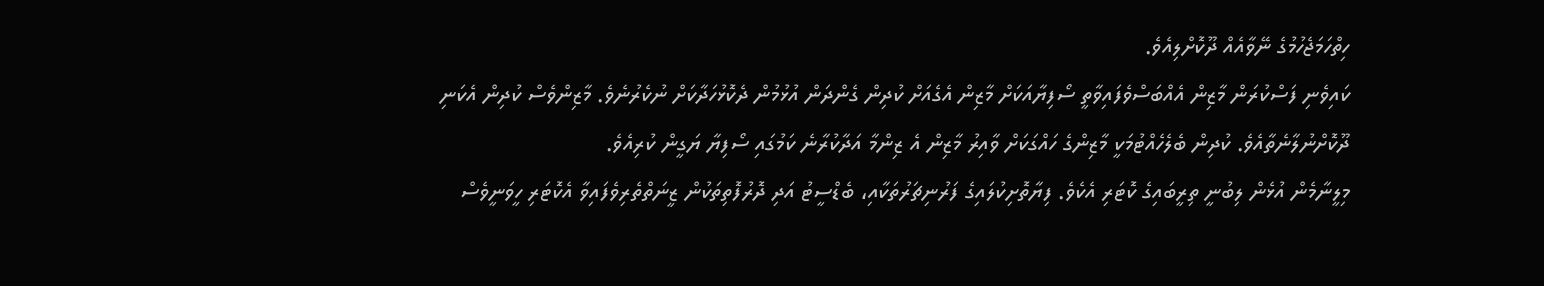ހިތްހަމަޖެހުމުގެ ނޭވާއެއް ދޫކޮށްލިއެވެ.
ކައިވެނި ފަސްކުރަން މާޒިން އެއްބަސްވެފައިވާތީ ސޯފިޔާއަކަށް މާޒިން އެގެއަށް ކުދިން ގެންދަން އުޅުމުން ދެކޮޅުހަދާކަށް ނުކެރުނެވެ. މާޒިންވެސް ކުދިން އެކަނި ދޫކޮށްނުލާނެތާއެވެ. ކުދިން ބެލެހެއްޓުމަކީ މާޒިންގެ ހައްގަކަށް ވާއިރު މާޒިން އެ ޒިންމާ އަދާކުރާނެ ކަމުގައި ސޯފިޔާ ޔަގީން ކުރިއެވެ.
މިލީނާމެން އުޅެން ލިބުނީ ތިރީބައިގެ ކޮޓަރި އެކެވެ. ފިޔާތޮށިކުލައިގެ ފަރުނިޗަރުތަކާއި، ބެޑްސީޓު އަދި ދޮރުފޮތިތަކުން ޒީނަތްތެރިވެފައިވާ އެކޮޓަރި ހީވަނީވެސް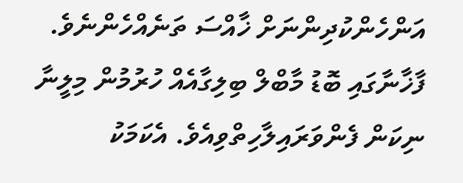އަންހެންކުދިންނަށް ޚާއްސަ ތަނެއްހެންނެވެ. ފާޚާނާގައި ބޮޑު މާބްލް ބިލިގާއެއް ހުރުމުން މިލީނާ ނިކަން ފެންވަރައިލާހިތްވިއެވެ. އެކަމަކު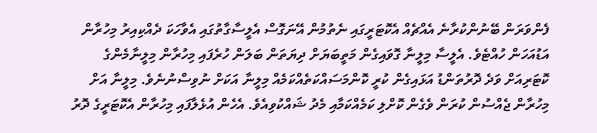ފެންވަރަން ބޭނުންކުރާނެ އެއްޗެއް އެކޮޓަރީގައި ނެތުމުން އޭނަގޮސް އެލީސާގާތުގައި އެވާހަކަ ދެއްކިއިރު މިހުރާން އަޑުއަހަން ހުއްޓެވެ. އެލީސާ މިލީނާ ގޮވައިގެން މަތީބަޔަށް ދިޔަތަން ބަލަން ހުރެފައި މިހުރާން މިލީނާމެންގެ ކޮޓަރިއަށް ވަދެ ދޮރުތަންޑު އަޅައިގެން ކުރީ ކޮންމަސައްކަތެއްކަމެއް މިލީނާ އަކަށް ނުވިސްނުނެވެ. މިލީނާ އަށް މިހުރާން ޖެއްސުން ކުރަން ވެގެން ކޮށްލި ކަމެއްކަމާއި މެދު ޝައްކުވިއެވެ. އެހެން އުޅެލާފައި މިހުރާން އެކޮޓަރީގެ ދޮރު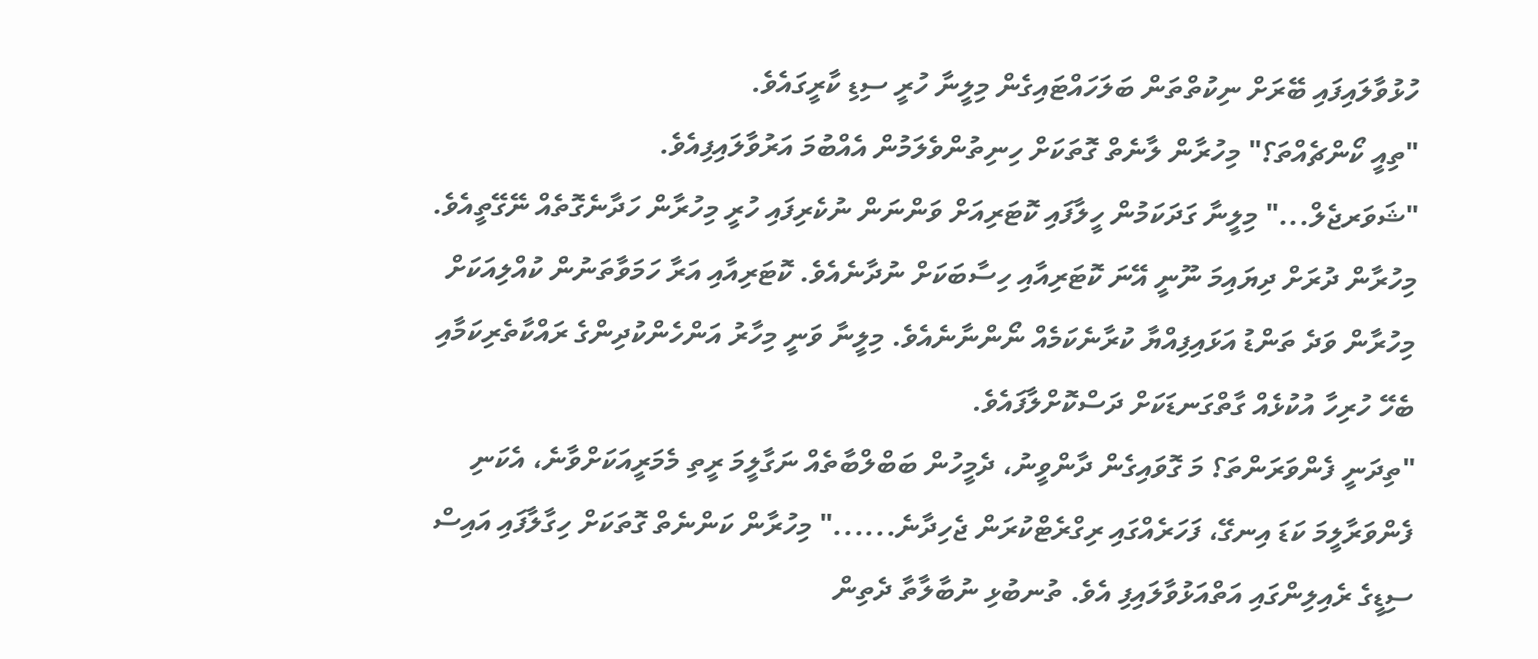ހުޅުވާލައިފައި ބޭރަށް ނިކުތްތަން ބަލަހައްޓައިގެން މިލީނާ ހުރީ ސިޑި ކާރީގައެވެ.
"ތިއީ ކޯންޗެއްތަ؟" މިހުރާން ލާނެތް ގޮތަކަށް ހިނިތުންވެލަމުން އެއްބުމަ އަރުވާލައިފިއެވެ.
"ޝަވަރޖެލް..." މިލީނާ ގަދަކަމުން ހީލާފައި ކޮޓަރިއަށް ވަންނަން ނުކެރިފައި ހުރީ މިހުރާން ހަދާނެގޮތެއް ނޭގޭތީއެވެ. މިހުރާން ދުރަށް ދިޔައިމަ ނޫނީ އޭނަ ކޮޓަރިއާއި ހިސާބަކަށް ނުދާނެއެވެ. ކޮޓަރިއާއި އަރާ ހަމަވާތަނުން ކުއްލިއަކަށް މިހުރާން ވަދެ ތަންޑު އަޅައިފިއްޔާ ކުރާނެކަމެއް ނޯންނާނެއެވެ. މިލީނާ ވަނީ މިހާރު އަންހެންކުދިންގެ ރައްކާތެރިކަމާއި ބެހޭ ހުރިހާ އުކުޅެއް ގާތްގަނޑަކަށް ދަސްކޮށްލާފައެވެ.
"ތިދަނީ ފެންވަރަންތަ؟ މަ ގޮވައިގެން ދާންވީނު، ދެމީހުން ބަބްލްބާތެއް ނަގާލީމަ ރީތި މެމަރީއަކަށްވާނެ، އެކަނި ފެންވަރާލީމަ ކަޑަ އިނގޭ، ފަހަރެއްގައި ރިގްރެޓްކުރަން ޖެހިދާނެ......" މިހުރާން ކަންނެތް ގޮތަކަށް ހިގާލާފައި އައިސް ސިޑީގެ ރެއިލިންގައި އަތްއަޅުވާލައިފި އެވެ. ތުނބުޅި ނުބާލާތާ ދެތިން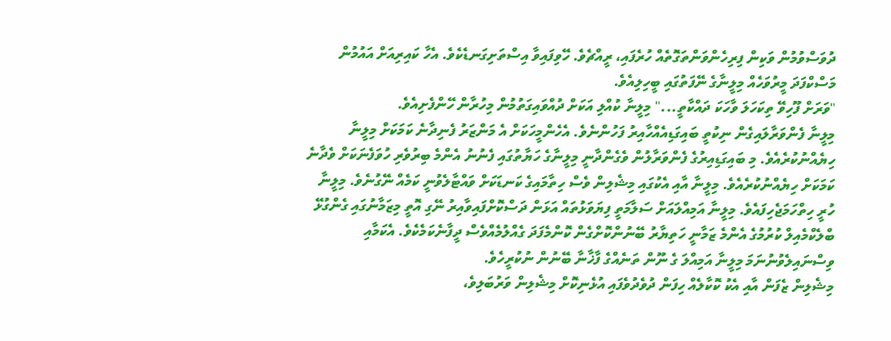ދުވަސްވުމުން ވަކިން ފިރިހެންވަންތަގޮތެއް ހުރެފައި، ރީއްޗެވެ. ހޭވިފައިވާ އިސްތަށިގަނޑެކެވެ. އެހާ ކައިރިއަށް އައުމުން މަސްކްފަދަ މީރުވަހެއް މިލީނާގެ ނޭފަތުގައި ބީހިލިއެވެ.
"ވަރަށް ފޫހިވޭ ތިކަހަލަ ވާހަކަ ދައްކާތީ..." މިލީނާ ކުއްލި އަކަށް ދުއްވައިގަތުމުން މިހުރާން ހޭންފެށިއެވެ.
މިލީނާ ފެންވަރާލައިގެން ނިކުތީ ބައިގަޑިއެއްހާއިރު ފަހުންނެވެ. އެހެންމީހަކަށް އެ މަންޒަރު ފެނިދާނެ ކަމަކަށް މިލީނާ ހިޔެއްނުކުރެއެވެ. މި ބައިގަޑިއިރުގެ ފެންވަރާލުން ވެގެންދާނީ މިލީނާގެ ހަޔާތުގައި ފެނުނު އެންމެ ބިރުވެރި ހުވަފެނަކަށް ވެދާނެ ކަމަކަށް ހިޔެއްނުކުރެއެވެ. މިލީނާ އާއި އެކުގައި މިޝެލިން ވެސް ހިތާމައިގެ ކަނޑަކަށް ވައްޓާލެވުނީ ކަމެއް ނޭގުނެވެ. މިލީނާ ހުރީ ހިތްހަމަޖެހިފައެވެ. މިލީނާ އަމިއްލައަށް ސަލާމަތީ ފިޔަވަޅުތައް އަޅަން ދަސްކޮށްފައިވާއިރު ނޭގި އޮތީ މިޒަމާނުގައި ގެންގުޅޭ ބްލެކްމެއިލް ކުރުމުގެ އެންމެ ޒަމާނީ ހަތިޔާރު ބޭނުންކޮށްގެން ކޮންމެފަދަ ގެއްލުމެއްވެސް ދީފާނެކަމެކެވެ. އެކަމާއި ވިސްނައިލެވުނުނަމަ މިލީނާ އަމިއްލަ ގެ ނޫން ތަނެއްގެ ފާޚާނާ ބޭނުން ނުކުރީހެވެ.
މިޝެލިން ޒެފަން އާއި އެކު ކޮކާލެއް ހިފަން ދުވެދުވެފައި އުޅެނިކޮށް މިޝެލިން ވަރުބަލިވެ،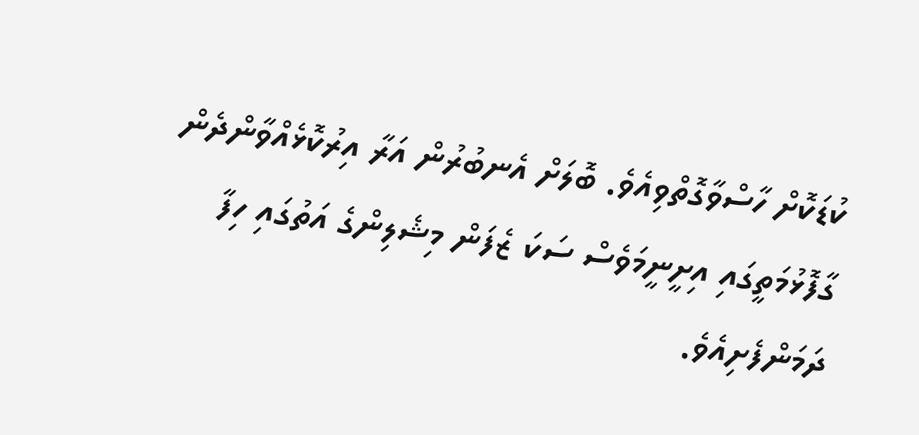ކުޑަކޮށް ހާސްވާގޮތްވިއެވެ. ބޮލަށް އެނބުރުން އަރާ އިރުކޮޅެއްވާންދެން ގާފޮޅުމަތީގައި އިށީނީމަވެސް ސަކަ ޒެފަން މިޝެލިންގެ އަތުގައި ހިފާ ދަމަންފެށިއެވެ.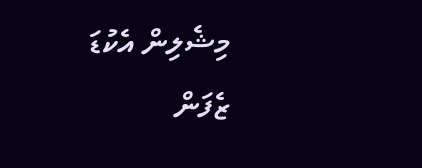މިޝެލިން އެކުޑަ ޒެފަން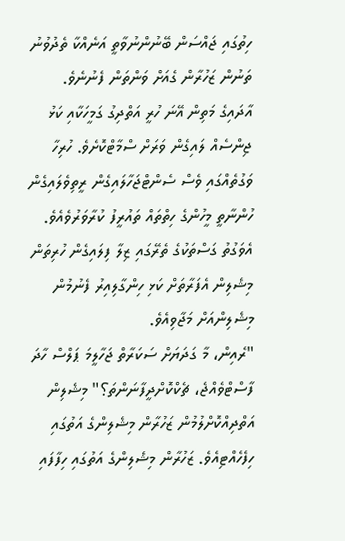ހިތުގައި ޖައްސަން ބޭނުންނުވާތީ އަނެއްކާ ތެދުވުނު ތަނުން ޒަހުރާން ގެއަށް ވަންތަން ފެނުނެވެ. އާދައިގެ މަތިން އޭނަ ހުރީ އަތްދިގު ގަމީހަކާއި ކަޅު ޖިންސެއް ލައިގެން ވަރަށް ސްމާޓްކޮށެވެ. ހުރިހާ ވަގުތެއްގައި ވެސް ސެންޓްޖަހާލައިގެން ރީތިވެލައިގެން ހުންނާތީ މީހުންގެ ހިތްތައް ތައުރީފު ކުރާވަރުވެއެވެ. އެވަގުތު ގަސްތަކުގެ ތެރޭގައި ޒިލާ ފިލައިގެން ހުރިތަން މިޝެލިން އެފަރާތަށް ކަޅި ހިންގާލިއިރު ފެނުމުން މިޝެލިންއަށް މަޖާވިއެވެ.
"ރެއިން، މާ ގަދަޔަށް ސަކަރާތް ޖަހާލީމަ ޕަލްސް ހާދަ ފާސްޓްވެއްޖެ، ޗެކްކޮށްދީފާނަންތަ؟" މިޝެލިން އަތްދިއްކޮށްލުމުން ޒަހުރާން މިޝެލިންގެ އަތުގައި ހިފެހެއްޓިއެވެ. ޒަހުރާން މިޝެލިންގެ އަތުގައި ހިފާފައި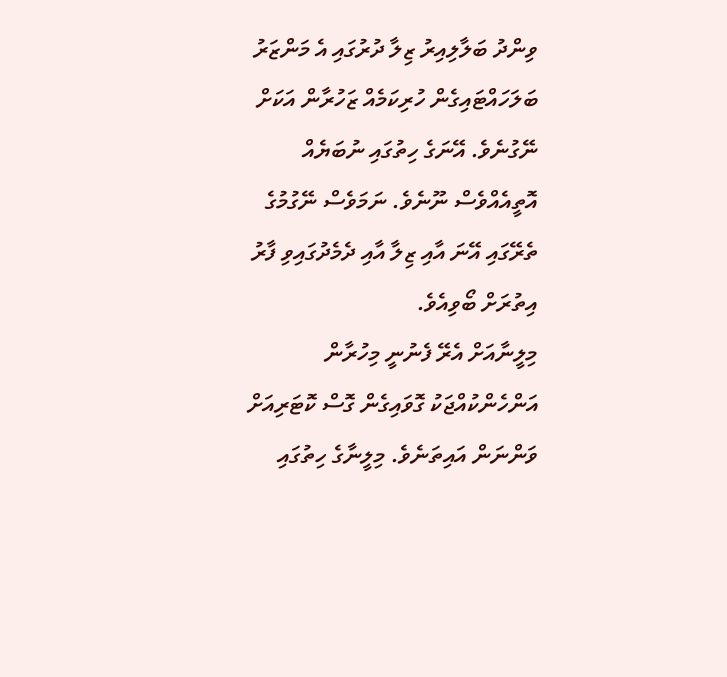ވިންދު ބަލާލިއިރު ޒިލާ ދުރުގައި އެ މަންޒަރު ބަލަހައްޓައިގެން ހުރިކަމެއް ޒަހުރާން އަކަށް ނޭގުނެވެ. އޭނަގެ ހިތުގައި ނުބަޔެއް އޮތީއެއްވެސް ނޫނެވެ. ނަމަވެސް ނޭގުމުގެ ތެރޭގައި އޭނަ އާއި ޒިލާ އާއި ދެމެދުގައިވި ފާރު އިތުރަށް ބޯވިއެވެ.
މިލީނާއަށް އެރޭ ފެނުނީ މިހުރާން އަންހެންކުއްޖަކު ގޮވައިގެން ގޮސް ކޮޓަރިއަށް ވަންނަން އައިތަނެވެ. މިލީނާގެ ހިތުގައި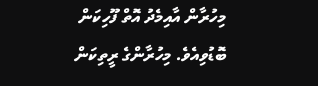މިހުރާން އާއިމެދު އޮތް ފޫހިކަން ބޮޑުވިއެވެ. މިހުރާންގެ ރީތިކަން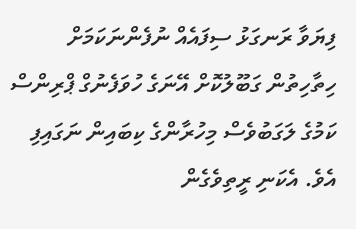ފިޔަވާ ރަނގަޅު ސިފައެއް ނުފެންނަކަމަށް ހިތާހިތުން ގަބޫލުކޮށް އޭނަގެ ހުވަފެނުގް ޕްރިންސް ކަމުގެ ލަގަބުވެސް މިހުރާންގެ ކިބައިން ނަގައިފި އެވެ. އެކަނި ރީތިވެގެން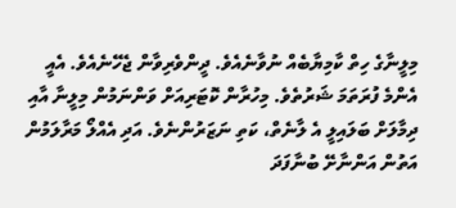މިލީނާގެ ހިތް ކާމިޔާބެއް ނުވާނެއެވެ. ދީންވެރިވާން ޖެހޭނެއެވެ. އެއީ އެންމެ ފުރަތަމަ ޝަރުތެވެ. މިހުރާން ކޮޓަރިއަށް ވަންނަމުން މިލީނާ އާއި ދިމާލަށް ބަލައިލީ އެ ލާނެތް، ކަތި ނަޒަރުންނެވެ. އަދި އެއްލޯ މަރާލަމުން އަތުން އަންނާށޭ ބުނާފަދަ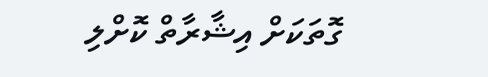ގޮތަކަށް އިޝާރާތް ކޮށްލި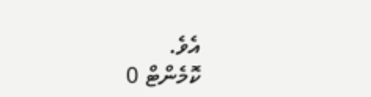އެވެ.
ކޮމެންޓް 0